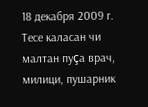18 декабря 2009 г.
Тесе каласан чи малтан пуçа врач, милици, пушарник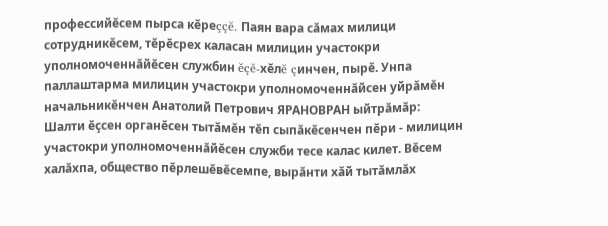профессийĕсем пырса кĕреççĕ. Паян вара сăмах милици сотрудникĕсем, тĕрĕсрех каласан милицин участокри уполномоченнăйĕсен службин ĕçĕ-хĕлĕ çинчен, пырĕ. Унпа паллаштарма милицин участокри уполномоченнăйсен уйрăмĕн начальникĕнчен Анатолий Петрович ЯРАНОВРАН ыйтрăмăр:
Шалти ĕçсен органĕсен тытăмĕн тĕп сыпăкĕсенчен пĕри - милицин участокри уполномоченнăйĕсен служби тесе калас килет. Вĕсем халăхпа, общество пĕрлешĕвĕсемпе, вырăнти хăй тытăмлăх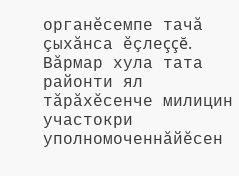органĕсемпе тачă çыхăнса ĕçлеççĕ. Вăрмар хула тата районти ял тăрăхĕсенче милицин участокри уполномоченнăйĕсен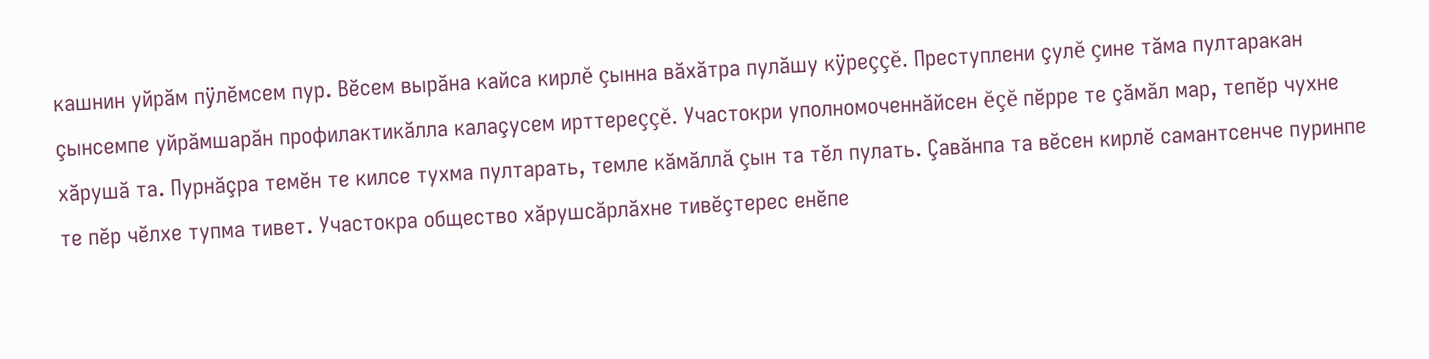кашнин уйрăм пÿлĕмсем пур. Вĕсем вырăна кайса кирлĕ çынна вăхăтра пулăшу кÿреççĕ. Преступлени çулĕ çине тăма пултаракан çынсемпе уйрăмшарăн профилактикăлла калаçусем ирттереççĕ. Участокри уполномоченнăйсен ĕçĕ пĕрре те çăмăл мар, тепĕр чухне хăрушă та. Пурнăçра темĕн те килсе тухма пултарать, темле кăмăллă çын та тĕл пулать. Çавăнпа та вĕсен кирлĕ самантсенче пуринпе те пĕр чĕлхе тупма тивет. Участокра общество хăрушсăрлăхне тивĕçтерес енĕпе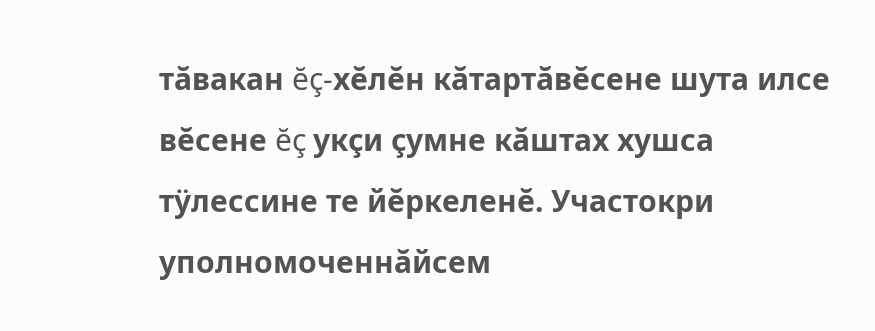тăвакан ĕç-хĕлĕн кăтартăвĕсене шута илсе вĕсене ĕç укçи çумне кăштах хушса тÿлессине те йĕркеленĕ. Участокри уполномоченнăйсем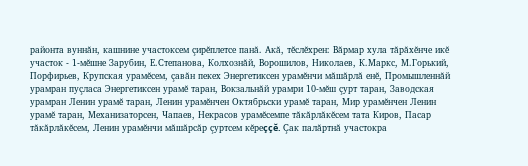районта вуннăн, кашнине участоксем çирĕплетсе панă. Акă, тĕслĕхрен: Вăрмар хула тăрăхĕнче икĕ участок - 1-мĕшне Зарубин, Е.Степанова, Колхознăй, Ворошилов, Николаев, К.Маркс, М.Горький, Порфирьев, Крупская урамĕсем, çавăн пекех Энергетиксен урамĕнчи мăшăрлă енĕ, Промышленнăй урамран пуçласа Энергетиксен урамĕ таран, Вокзальнăй урамри 10-мĕш çурт таран, Заводская урамран Ленин урамĕ таран, Ленин урамĕнчен Октябрьски урамĕ таран, Мир урамĕнчен Ленин урамĕ таран, Механизаторсен, Чапаев, Некрасов урамĕсемпе тăкăрлăкĕсем тата Киров, Пасар тăкăрлăкĕсем, Ленин урамĕнчи мăшăрсăр çуртсем кĕреççĕ. Çак палăртнă участокра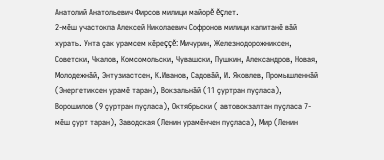Анатолий Анатольевич Фирсов милици майорĕ ĕçлет.
2-мĕш участокпа Алексей Николаевич Софронов милици капитанĕ вăй хурать. Унта çак урамсем кĕреççĕ: Мичурин, Железнодорожниксен, Советски, Чкалов, Комсомольски, Чувашски, Пушкин, Александров, Новая, Молодежнăй, Энтузиастсен, К.Иванов, Садовăй, И. Яковлев, Промышленнăй (Энергетиксен урамĕ таран), Вокзальнăй (11 çуртран пуçласа), Ворошилов (9 çуртран пуçласа), Октябрьски ( автовокзалтан пуçласа 7-мĕш çурт таран), Заводская (Ленин урамĕнчен пуçласа), Мир (Ленин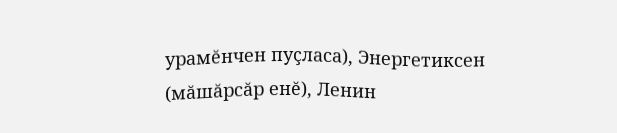урамĕнчен пуçласа), Энергетиксен (мăшăрсăр енĕ), Ленин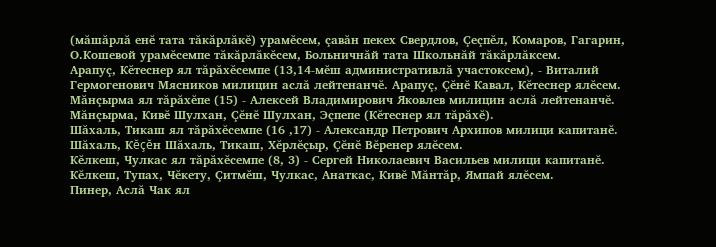(мăшăрлă енĕ тата тăкăрлăкĕ) урамĕсем, çавăн пекех Свердлов, Çеçпĕл, Комаров, Гагарин, О.Кошевой урамĕсемпе тăкăрлăкĕсем, Больничнăй тата Школьнăй тăкăрлăксем.
Арапуç, Кĕтеснер ял тăрăхĕсемпе (13,14-мĕш административлă участоксем), - Виталий Гермогенович Мясников милицин аслă лейтенанчĕ. Арапуç, Çĕнĕ Кавал, Кĕтеснер ялĕсем.
Мăнçырма ял тăрăхĕпе (15) - Алексей Владимирович Яковлев милицин аслă лейтенанчĕ. Мăнçырма, Кивĕ Шулхан, Çĕнĕ Шулхан, Эçпепе (Кĕтеснер ял тăрăхĕ).
Шăхаль, Тикаш ял тăрăхĕсемпе (16 ,17) - Александр Петрович Архипов милици капитанĕ. Шăхаль, Кĕçĕн Шăхаль, Тикаш, Хĕрлĕçыр, Çĕнĕ Вĕренер ялĕсем.
Кĕлкеш, Чулкас ял тăрăхĕсемпе (8, 3) - Сергей Николаевич Васильев милици капитанĕ. Кĕлкеш, Тупах, Чĕкету, Çитмĕш, Чулкас, Анаткас, Кивĕ Мăнтăр, Ямпай ялĕсем.
Пинер, Аслă Чак ял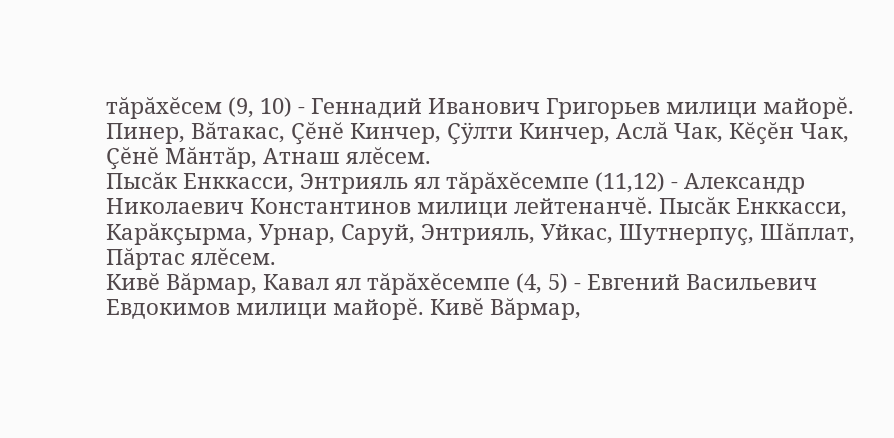тăрăхĕсем (9, 10) - Геннадий Иванович Григорьев милици майорĕ. Пинер, Вăтакас, Çĕнĕ Кинчер, Çÿлти Кинчер, Аслă Чак, Кĕçĕн Чак, Çĕнĕ Мăнтăр, Атнаш ялĕсем.
Пысăк Енккасси, Энтрияль ял тăрăхĕсемпе (11,12) - Александр Николаевич Константинов милици лейтенанчĕ. Пысăк Енккасси, Карăкçырма, Урнар, Саруй, Энтрияль, Уйкас, Шутнерпуç, Шăплат, Пăртас ялĕсем.
Кивĕ Вăрмар, Кавал ял тăрăхĕсемпе (4, 5) - Евгений Васильевич Евдокимов милици майорĕ. Кивĕ Вăрмар,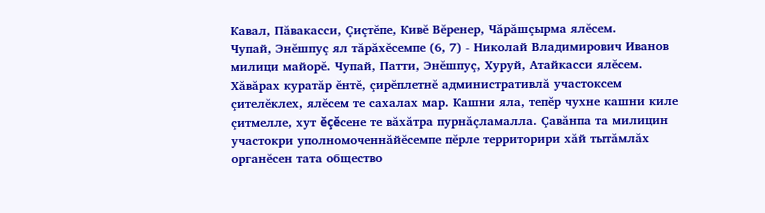Кавал, Пăвакасси, Çиçтĕпе, Кивĕ Вĕренер, Чăрăшçырма ялĕсем.
Чупай, Энĕшпуç ял тăрăхĕсемпе (6, 7) - Николай Владимирович Иванов милици майорĕ. Чупай, Патти, Энĕшпуç, Хуруй, Атайкасси ялĕсем.
Хăвăрах куратăр ĕнтĕ, çирĕплетнĕ административлă участоксем çителĕклех, ялĕсем те сахалах мар. Кашни яла, тепĕр чухне кашни киле çитмелле, хут ĕçĕсене те вăхăтра пурнăçламалла. Çавăнпа та милицин участокри уполномоченнăйĕсемпе пĕрле территорири хăй тытăмлăх органĕсен тата общество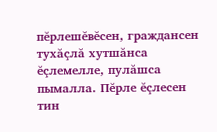пĕрлешĕвĕсен, граждансен тухăçлă хутшăнса ĕçлемелле, пулăшса пымалла. Пĕрле ĕçлесен тин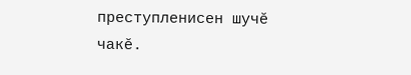преступленисен шучĕ чакĕ.